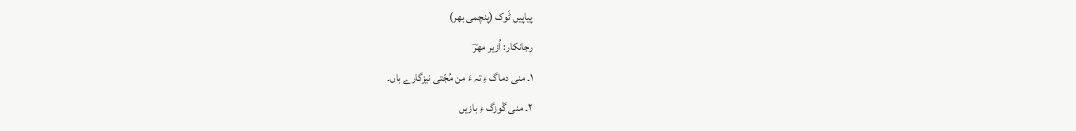پیاپیں ٹَوک (پنچمی بھر)
رجانکار: اُزیر مھرؔ
۱۔ منی دماگ ءِ تہ ءَ من مُجّتی نیزگارے باں۔
۲۔ منی گْوزگ ءِ بازیں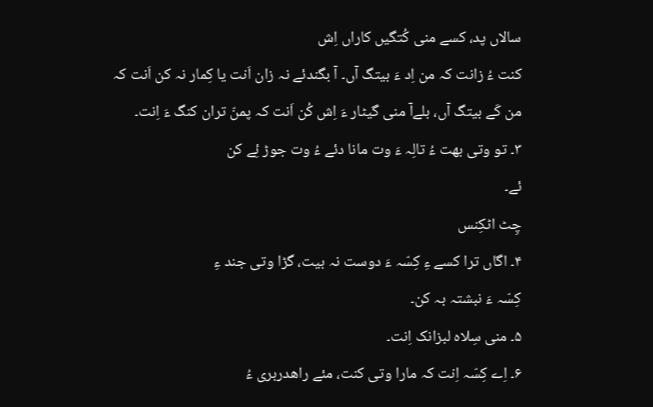سالاں پد، کسے منی کُتگیں کاراں اِش
کنت ءُ زانت کہ من اِد ءَ بیتگ آں۔ آ بگندئے نہ زان اَنت یا کِمار نہ کن اَنت کہ
من کَے بیتگ آں، بلےآ منی گیٹار ءَ اِش کُن اَنت کہ پمنّ تران کنگ ءَ اِنت۔
۳۔ تو وتی بھت ءُ تالِہ ءَ وت مانا دئے ءُ وت جوڑ ئِے کن
ئے۔
چِٹ اٹکِنس
۴۔ اگاں ترا کسے ءِ کِسّہ ءَ دوست نہ بیت، گڑا وتی جند ءِ
کِسّہ ءَ نبشتہ بہ کن۔
۵۔ منی سِلاہ لبزانک اِنت۔
۶۔ اِے کِسّہ اِنت کہ مارا وتی کنت، مئے راھدربری ءُ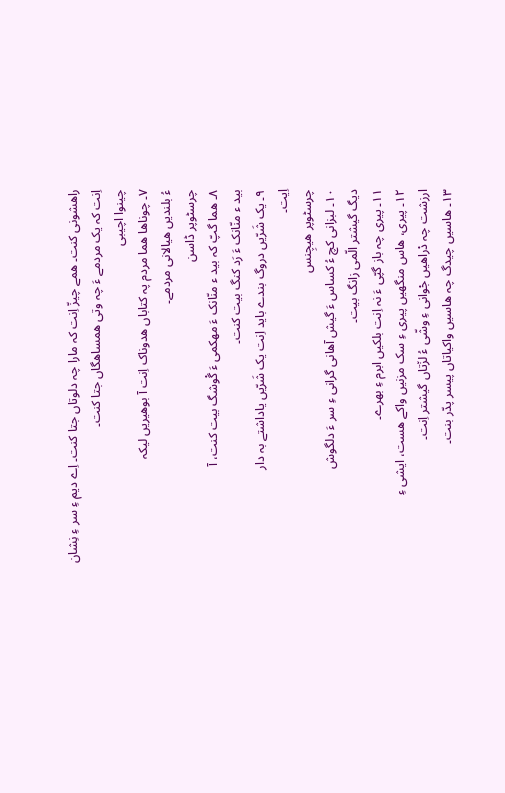راھشونی کنت۔ ھمے چیزّ اِنت کہ مارا چہ دلوتاں جتا کنت۔ اِے دیم ءِ سر ءِ نِشان
اِنت کہ یک مردمے ءَ چہ وتی ھمساھگاں جتا کنت۔
چینوا اچیبی
۷۔ چوناھا ھما مردم پہ کتاباں ھدوناک اِنت آ بوھیریں لیکہ
ءُ بلندیں ھیالانی مردمے۔
چرسٹوپر ڈاسن
۸۔ ھما گپّ کہ بید ء منّانک ءَ مھکمی ءَ گْوشگ بیت کنت، آ
بید ء منّانک ءَ رَد کنگ بیت کنت۔
۹۔ یک شَرّیں دروگ بندے باید اِنت یک شَرّیں یاداشتے بہ دار
اِیت۔
چرسٹوپر ھیچِنس
۱۰۔ لبزانی کچ ءُ کساس ءَ گیش آھانی گرانی ءِ سر ءَ دلگوش
دیگ گیشتر الّمی زانگ بیت۔
۱۱۔ پیری چہ باز گپّی ءَ نہ اِنت بلکیں ابرم ءِ بھرے۔
۱۲۔ پیری، ھاس منگھیں پیری ءِ سک مزنیں واکے ھست، ایشی ءِ
ارزشت چہ دْراھيں جْوانی ءِ وشّی ءُ لز٘تاں گیشتر اِنت۔
۱۳۔ ھاسیں چیدگ چہ ھاسیں واکیاتاں پیسر پدّر بنت۔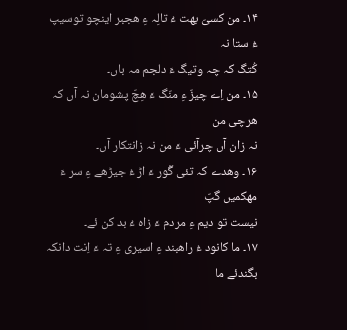۱۴۔ من کسیّ بھت ءُ تالِہ ءِ ھجبر اینچو توسیپ ءُ ستا نہ
کُتگ کہ چہ وتیگ ءَ دلجم مہ باں۔
۱۵۔ من اِے چیزّ ءِ منّگ ءَ ھِچّ پشومان نہ آں کہ ھرچی من
نہ زان آں چرآئی ءَ من نہ زانتکار آں۔
۱۶۔ وھدے کہ تئی گْور ءَ اڑ ءُ جیڑھے ءِ سر ءَ مھکمیں گپّ
نیست تو دیم ءِ مردم ءَ زاہ ءُ بد کن ئے۔
۱۷۔ ما کانود ءُ راھبند ءِ اسیری ءِ تہ ءَ اِنت دانکہ
بگندئے ما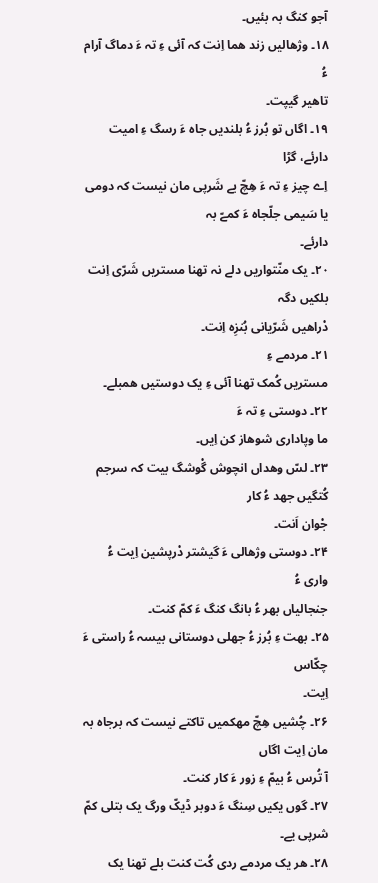آجو کنگ بہ بئیں۔
۱۸۔ وژھالیں زند ھما اِنت کہ آئی ءِ تہ ءَ دماگ آرام ءُ
تاھیر گیپت۔
۱۹۔ اگاں تو بُرز ءُ بلندیں جاہ ءَ رسگ ءِ امیت دارئے، گڑا
اِے چیز ءِ تہ ءَ ھِچّ بے شَرپی مان نیست کہ دومی یا سَیمی جلّجاہ ءَ کمےّ بہ
دارئے۔
۲۰۔ یک منّتواریں دلے نہ تھنا مستریں شَرّی اِنت بلکیں دگہ
دْراھیں شَرّیانی بُنزِہ اِنت۔
۲۱۔ مردمے ءِ
مستریں کُمک تھنا آئی ءِ یک دوستیں ھمبلے۔
۲۲۔ دوستی ءِ تہ ءَ
ما وپاداری شوھاز کن اِیں۔
۲۳۔ لسّ وھداں انچوش گْوشگ بیت کہ سرجم کُتگیں جھد ءُ کار
جْوان اَنت۔
۲۴۔ دوستی وژھالی ءَ گیشتر دْرپشین اِیت ءُ واری ءُ
جنجالیاں بھر ءُ بانگ کنگ ءَ کمّ کنت۔
۲۵۔ بھت ءِ بُرز ءُ جھلی دوستانی بیسہ ءُ راستی ءَ چکّاس
اِیت۔
۲۶۔ چُشیں ھِچّ مھکمیں تاکتے نیست کہ برجاہ بہ مان اِیت اگاں
آ تُرس ءُ بیمّ ءِ زور ءَ کار کنت۔
۲۷۔ گوں یکیں سِنگ ءَ دوبر ڈیکّ ورگ یک بتلی کمّ شرپی یے۔
۲۸۔ ھر یک مردمے ردی کُت کنت بلے تھنا یک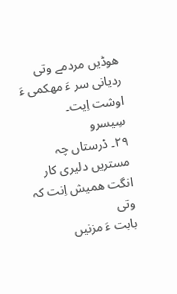ھوڈیں مردمے وتی
ردیانی سر ءَ مھکمی ءَ اوشت اِیت۔
سِیسرو
۲۹۔ دْرستاں چہ مستریں دلیری کار انگت ھمیش اِنت کہ وتی
بابت ءَ مزنیں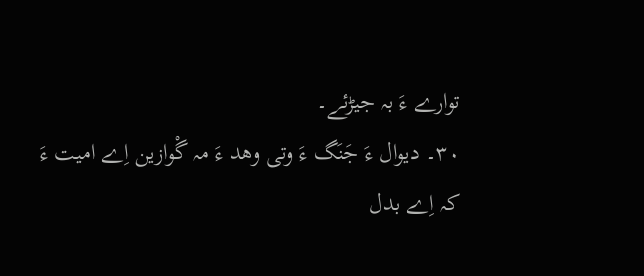توارے ءَ بہ جیڑئے۔
۳۰۔ دیوال ءَ جَنَگ ءَ وتی وھد ءَ مہ گْوازین اِے امیت ءَ
کہ اِے بدل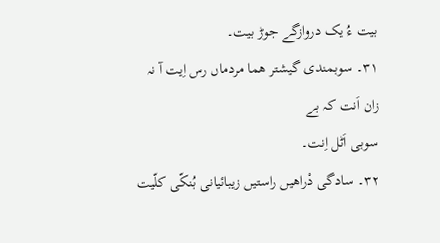بیت ءُ یک دروازگے جوڑ بیت۔
۳۱۔ سوبمندی گیشتر ھما مردماں رس اِیت آ نہ زان اَنت کہ بے
سوبی اَٹل اِنت۔
۳۲۔ سادگی دْراھیں راستیں زیبائیانی بُنکّی کلّیت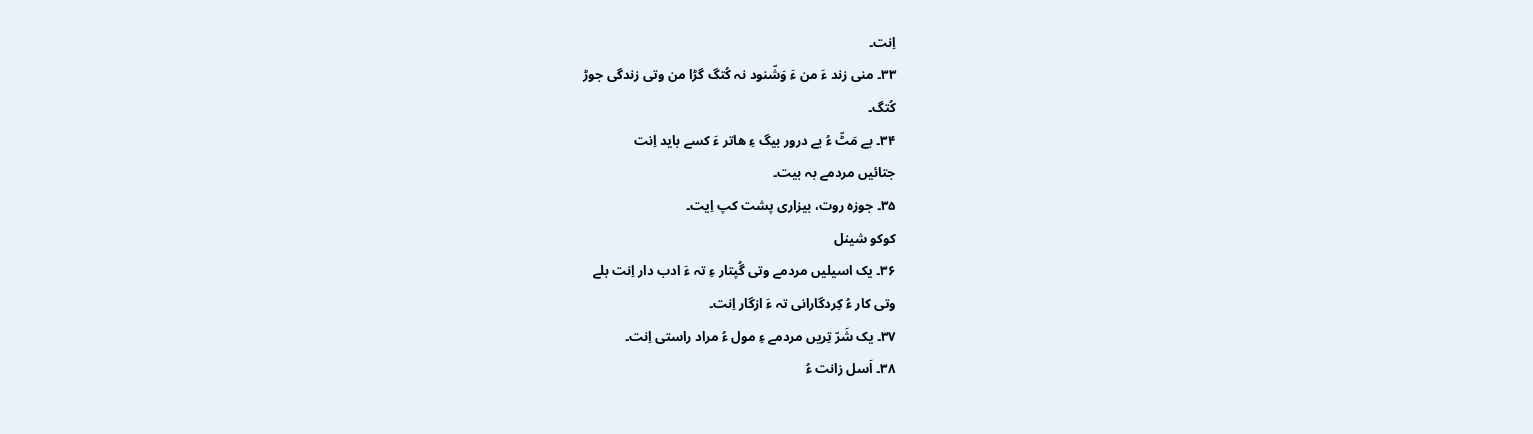اِنت۔
۳۳۔ منی زند ءَ من ءَ وَشّنود نہ کُتگ گڑا من وتی زندگی جوڑ
کُتگ۔
۳۴۔ بے مَٹّ ءُ بے درور بیگ ءِ ھاتر ءَ کسے باید اِنت
جتائیں مردمے بہ بیت۔
۳۵۔ جوزہ روت، بیزاری پشت کپ اِیت۔
کوکو شینل
۳۶۔ یک اسیلیں مردمے وتی گُپتار ءِ تہ ءَ ادب دار اِنت بلے
وتی کار ءُ کِردگارانی تہ ءَ ازگار اِنت۔
۳۷۔ یک شَرّ تِریں مردمے ءِ مول ءُ مراد راستی اِنت۔
۳۸۔ اَسل زانت ءُ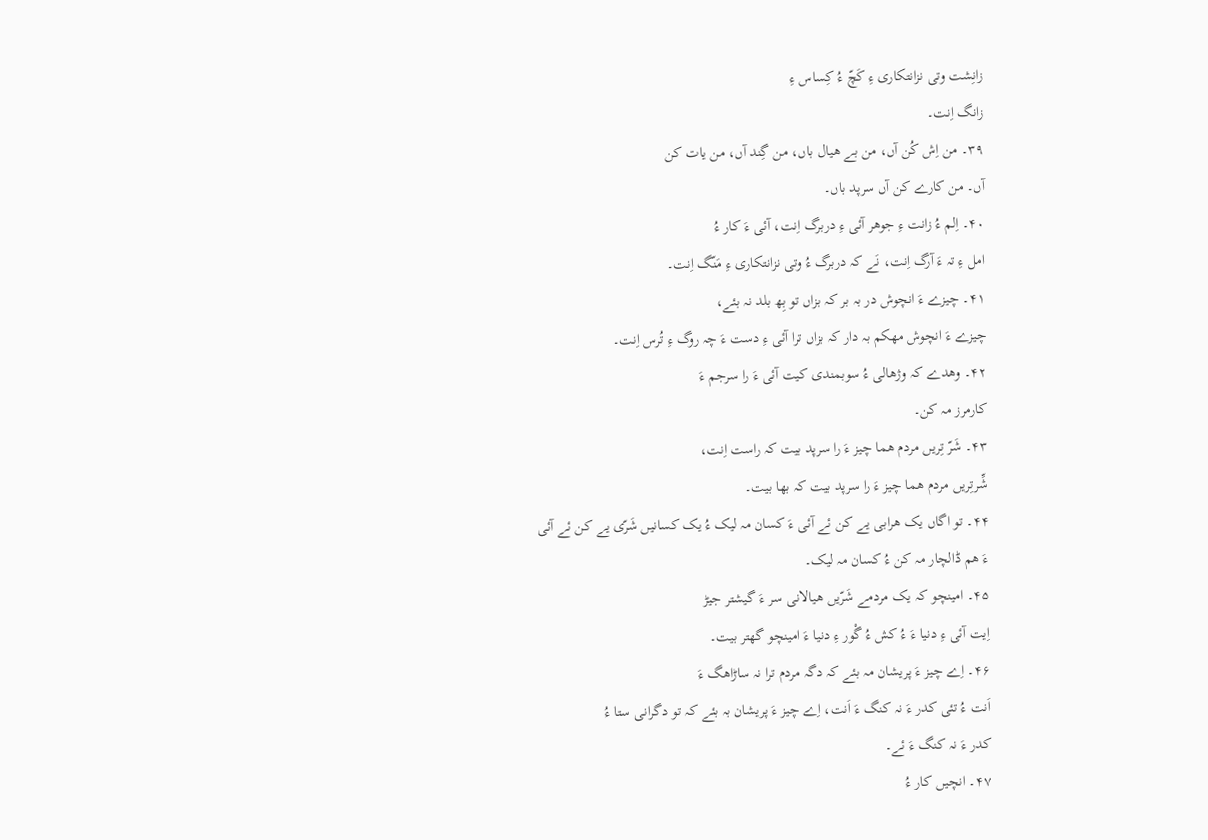زانِشت وتی نزانتکاری ءِ کَچّ ءُ کِساس ءِ
زانگ اِنت۔
۳۹۔ من اِش کُن آں، من بے ھیال باں، من گِند آں، من یات کن
آں۔ من کارے کن آں سرپد باں۔
۴۰۔ اِلم ءُ زانت ءِ جوھر آئی ءِ دربرگ اِنت، آئی ءَ کار ءُ
امل ءِ تہ ءَ آرگ اِنت، نَے کہ دربرگ ءُ وتی نزانتکاری ءِ مَنّگ اِنت۔
۴۱۔ چیزے ءَ انچوش در بہ بر کہ بزاں تو بِھ بلد نہ بئے،
چیزے ءَ انچوش مھکم بہ دار کہ بزاں ترا آئی ءِ دست ءَ چہ روگ ءِ تُرس اِنت۔
۴۲۔ وھدے کہ وژھالی ءُ سوبمندی کیت آئی ءَ را سرجم ءَ
کارمرز مہ کن۔
۴۳۔ شَرّ تِریں مردم ھما چیز ءَ را سرپد بیت کہ راست اِنت،
شِّرتِریں مردم ھما چیز ءَ را سرپد بیت کہ بھا بیت۔
۴۴۔ تو اگاں یک ھرابی یے کن ئے آئی ءَ کسان مہ لیک ءُ یک کسانیں شَرّی یے کن ئے آئی
ءَ ھم ڈالچار مہ کن ءُ کسان مہ لیک۔
۴۵۔ امینچو کہ یک مردمے شَرّیں ھیالانی سر ءَ گیشتر جیڑ
اِیت آئی ءِ دنیا ءَ ءُ کش ءُ گْور ءِ دنیا ءَ امینچو گھتر بیت۔
۴۶۔ اِے چیز ءَ پریشان مہ بئے کہ دگہ مردم ترا نہ ساڑاھگ ءَ
اَنت ءُ تئی کدر ءَ نہ کنگ ءَ اَنت، اِے چیز ءَ پریشان بہ بئے کہ تو دگرانی ستا ءُ
کدر ءَ نہ کنگ ءَ ئے۔
۴۷۔ انچیں کار ءُ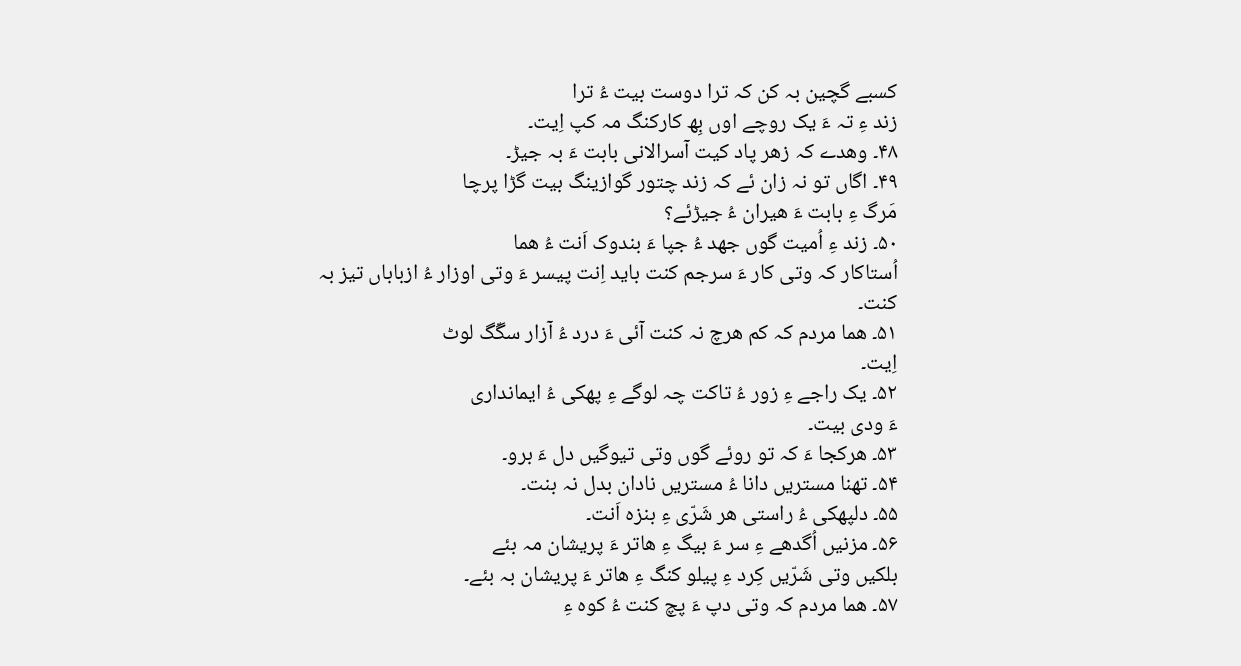کسبے گچین بہ کن کہ ترا دوست بیت ءُ ترا
زند ءِ تہ ءَ یک روچے اوں بِھ کارکنگ مہ کپ اِیت۔
۴۸۔ وھدے کہ زھر پاد کیت آسرالانی بابت ءَ بہ جیڑ۔
۴۹۔ اگاں تو نہ زان ئے کہ زند چتور گوازینگ بیت گڑا پرچا
مَرگ ءِ بابت ءَ ھیران ءُ جیڑئے؟
۵۰۔ زند ءِ اُمیت گوں جھد ءُ جپا ءَ بندوک اَنت ءُ ھما
اُستاکار کہ وتی کار ءَ سرجم کنت باید اِنت پیسر ءَ وتی اوزار ءُ ازباباں تیز بہ
کنت۔
۵۱۔ ھما مردم کہ کم ھرچ نہ کنت آئی ءَ درد ءُ آزار سگّگ لوٹ
اِیت۔
۵۲۔ یک راجے ءِ زور ءُ تاکت چہ لوگے ءِ پھکی ءُ ایمانداری
ءَ ودی بیت۔
۵۳۔ ھرکجا ءَ کہ تو روئے گوں وتی تیوگیں دل ءَ برو۔
۵۴۔ تھنا مستریں دانا ءُ مستریں نادان بدل نہ بنت۔
۵۵۔ دلپھکی ءُ راستی ھر شَرّی ءِ بنزہ اَنت۔
۵۶۔ مزنیں اُگدھے ءِ سر ءَ بیگ ءِ ھاتر ءَ پریشان مہ بئے
بلکیں وتی شَرّیں کِرد ءِ پیلو کنگ ءِ ھاتر ءَ پریشان بہ بئے۔
۵۷۔ ھما مردم کہ وتی دپ ءَ پچ کنت ءُ کوہ ءِ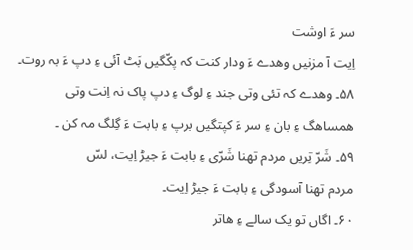سر ءَ اوشت
اِیت آ مزنیں وھدے ءَ ودار کنت کہ پکّگیں بَٹ آئی ءِ دپ ءَ بہ روت۔
۵۸۔ وھدے کہ تئی وتی جند ءِ لوگ ءِ دپ پاک نہ اِنت وتی
ھمساھگ ءِ بان ءِ سر ءَ کپتگیں برپ ءِ بابت ءَ گِلگ مہ کن ۔
۵۹۔ شَرّ تِریں مردم تھنا شَرّی ءِ بابت ءَ جیڑ اِیت، لسّ
مردم تھنا آسودگی ءِ بابت ءَ جیڑ اِیت۔
۶۰۔ اگاں تو یک سالے ءِ ھاتر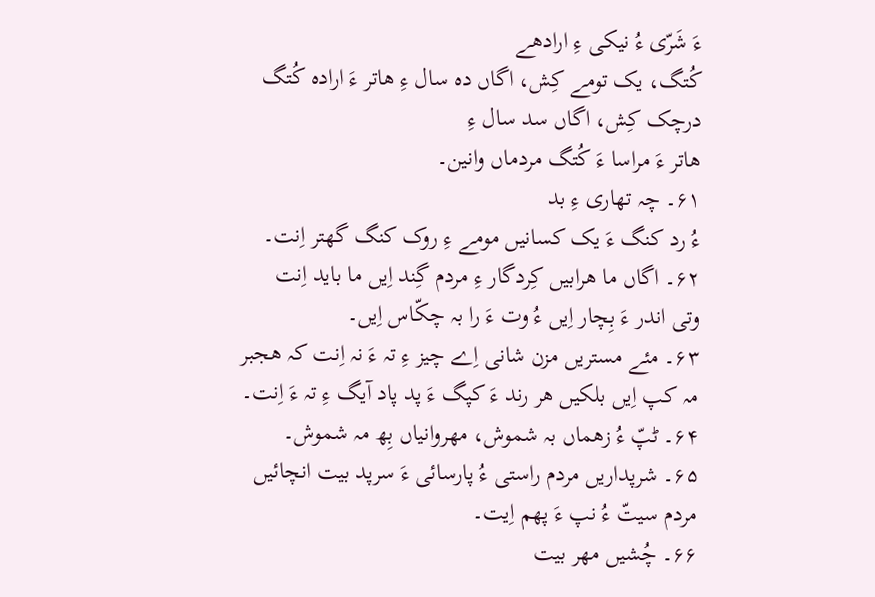ءَ شَرّی ءُ نیکی ءِ ارادھے
کُتگ، یک تومے کِش، اگاں دہ سال ءِ ھاتر ءَ ارادہ کُتگ درچک کِش، اگاں سد سال ءِ
ھاتر ءَ مراسا ءَ کُتگ مردماں وانین۔
۶۱۔ چہ تھاری ءِ بد
ءُ رد کنگ ءَ یک کسانیں مومے ءِ روک کنگ گھتر اِنت۔
۶۲۔ اگاں ما ھرابیں کِردگار ءِ مردم گِند اِیں ما باید اِنت
وتی اندر ءَ بِچار اِيں ءُ وت ءَ را بہ چکّاس اِیں۔
۶۳۔ مئے مستریں مزن شانی اِے چیز ءِ تہ ءَ نہ اِنت کہ ھجبر
مہ کپ اِیں بلکیں ھر رند ءَ کپگ ءَ پد پاد آیگ ءِ تہ ءَ اِنت۔
۶۴۔ ٹپّ ءُ زھماں بہ شموش، مھروانیاں بِھ مہ شموش۔
۶۵۔ شرپداریں مردم راستی ءُ پارسائی ءَ سرپد بیت انچائیں
مردم سیتّ ءُ نپ ءَ پھم اِیت۔
۶۶۔ چُشیں مھر بیت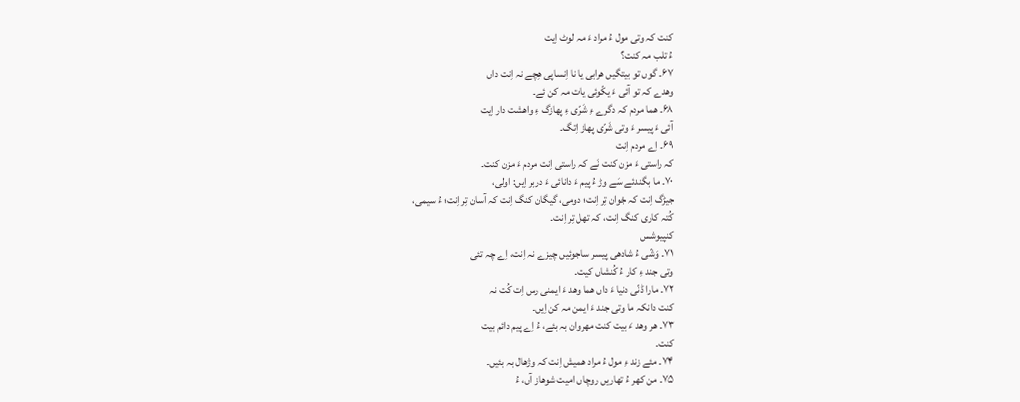کنت کہ وتی مول ءُ مراد ءَ مہ لوٹ اِیت
ءُ تلب مہ کنت؟
۶۷۔ گوں تو بیتگیں ھرابی یا نا اِنساپی ھِچے نہ اِنت داں
وھدے کہ تو آئی ءَ یکّوئی یات مہ کن ئے۔
۶۸۔ ھما مردم کہ دگرے ءِ شَرّی ءِ پھازگ ءِ واھشت دار اِیت
آئی ءَ پیسر ءَ وتی شَرّی پھاز اِتگ۔
۶۹۔ اِے مردم اِنت
کہ راستی ءَ مزن کنت نَے کہ راستی اِنت مردم ءَ مزن کنت۔
۷۰۔ ما بگندئے سَے وڑ ءُ پیم ءَ دانائی ءَ دربر اِیں: اولی،
جیڑگ اِنت کہ جْوان تِر اِنت؛ دومی، گیگان کنگ اِنت کہ آسان تِر اِنت؛ ءُ سیمی،
کُتہ کاری کنگ اِنت، کہ تھل تِر اِنت۔
کنپیوشس
۷۱۔ وَشّی ءُ شادھی پیسر ساجوئیں چیزے نہ اِنت، اِے چہ تئی
وتی جند ءِ کار ءُ کُنشاں کیت۔
۷۲۔ مارا ڈنّی دنیا ءَ داں ھما وھد ءَ ایمنی رس اِت کُت نہ
کنت دانکہ ما وتی جند ءَ ایمن مہ کن اِیں۔
۷۳۔ ھر وھد ءَ بیت کنت مھروان بہ بئے، ءُ اِے پیم دائم بیت
کنت۔
۷۴۔ مئے زند ءِ مول ءُ مراد ھمیش اِنت کہ وژھال بہ بئیں۔
۷۵۔ من کھر ءُ تھاریں روچاں امیت شوھاز آں، ءُ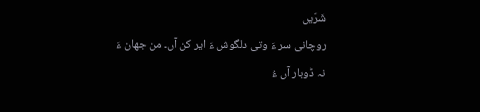شَرّیں
روچانی سر ءَ وتی دلگوش ءَ ایر کن آں۔ من جھان ءَ نہ ڈوبار آں ءُ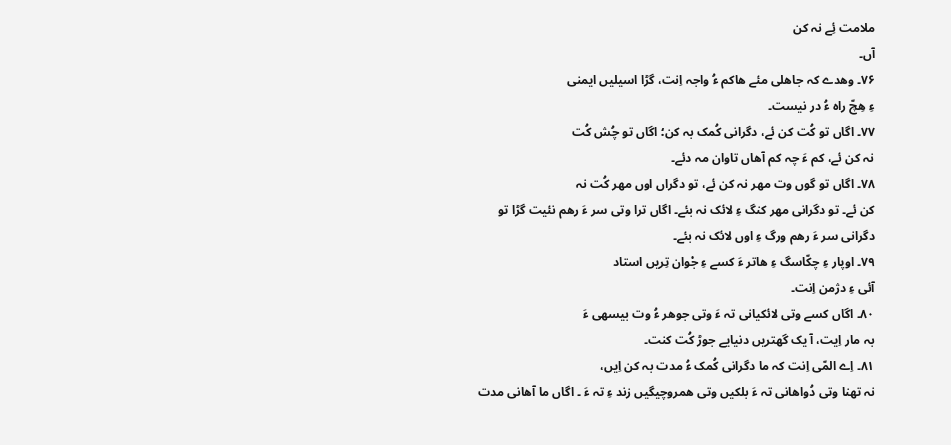ملامت ئِے نہ کن
آں۔
۷۶۔ وھدے کہ جاھلی مئے ھاکم ءُ واجہ اِنت، گڑا اسیلیں ایمنی
ءِ ھِچّ راہ ءُ در نیست۔
۷۷۔ اگاں تو کُت کن ئے، دگرانی کُمک بہ کن؛ اگاں تو چُش کُت
نہ کن ئے، کم ءَ چہ کم آھاں تاوان مہ دئے۔
۷۸۔ اگاں تو گوں وت مھر نہ کن ئے، تو دگراں اوں مھر کُت نہ
کن ئے۔ تو دگرانی مھر کنگ ءِ لائک نہ بئے۔ اگاں ترا وتی سر ءَ رھم نئیت گڑا تو
دگرانی سر ءَ رھم ورگ ءِ اوں لائک نہ بئے۔
۷۹۔ اوپار ءِ چکّاسگ ءِ ھاتر ءَ کسے ءِ جْوان تِریں استاد
آئی ءِ دژمن اِنت۔
۸۰۔ اگاں کسے وتی لائکیانی تہ ءَ وتی جوھر ءُ وت بیسھی ءَ
بہ مار اِیت، آ یک گھتریں دنیایے جوڑ کُت کنت۔
۸۱۔ اِے المّی اِنت کہ ما دگرانی کُمک ءُ مدت بہ کن اِیں،
نہ تھنا وتی دُواھانی تہ ءَ بلکیں وتی ھمروچیگیں زند ءِ تہ ءَ ۔ اگاں ما آھانی مدت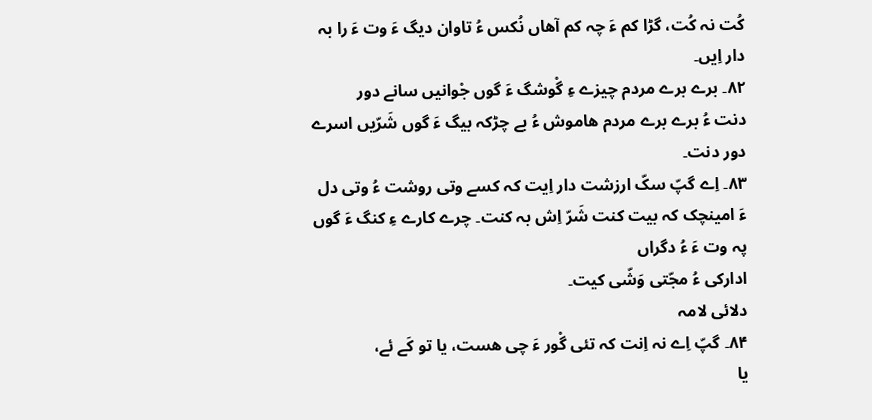کُت نہ کُت، گڑا کم ءَ چہ کم آھاں نُکس ءُ تاوان دیگ ءَ وت ءَ را بہ دار اِیں۔
۸۲۔ برے برے مردم چیزے ءِ گْوشگ ءَ گوں جْوانیں سانے دور
دنت ءُ برے برے مردم ھاموش ءُ بے چڑکہ بیگ ءَ گوں شَرّیں اسرے دور دنت۔
۸۳۔ اِے گپّ سکّ ارزشت دار اِیت کہ کسے وتی روشت ءُ وتی دل
ءَ امینچک کہ بیت کنت شَرّ اِش بہ کنت۔ چرے کارے ءِ کنگ ءَ گوں پہ وت ءَ ءُ دگراں
ادارکی ءُ مجّتی وَشّی کیت۔
دلائی لامہ
۸۴۔ گپّ اِے نہ اِنت کہ تئی گْور ءَ چی ھست، یا تو کَے ئے،
یا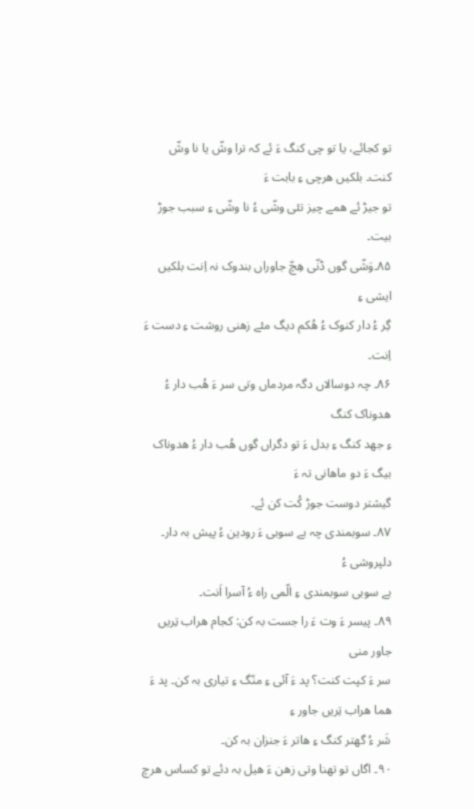تو کجائے، یا تو چی کنگ ءَ ئے کہ ترا وشّ یا نا وشّ کنت۔ بلکیں ھرچی ءِ بابت ءَ
تو جیڑ ئے ھمے چیز تئی وشّی ءُ نا وشّی ءِ سبب جوڑ بیت۔
۸۵۔وَشّی گوں ڈنّی ھِچّ جاوراں بندوک نہ اِنت بلکیں ایشی ءِ
گِر ءُ دار کنوک ءُ ھُکم دیگ مئے زھنی روشت ءِ دست ءَ اِنت۔
۸۶۔ چہ دوسالاں دگہ مردماں وتی سر ءَ ھُب دار ءُ ھدوناک کنگ
ءِ جھد کنگ ءِ بدل ءَ تو دگراں گوں ھُب دار ءُ ھدوناک بیگ ءَ دو ماھانی تہ ءَ
گیشتر دوست جوڑ کُت کن ئے۔
۸۷۔ سوبمندی چہ بے سوبی ءَ رودین ءُ پیش بہ دار۔ دلپروشی ءُ
بے سوبی سوبمندی ءِ الّمی راہ ءُ آسرا اَنت۔
۸۹۔ پیسر ءَ وت ءَ را جست بہ کن: کجام ھراب تِریں جاور منی
سر ءَ کپت کنت؟ پد ءَ آئی ءِ منّگ ءِ تیاری بہ کن۔ پد ءَ ھما ھراب تِریں جاور ءِ
شَر ءُ گھتر کنگ ءِ ھاتر ءَ جنزان بہ کن۔
۹۰۔ اگاں تو تھنا وتی زھن ءَ ھیل بہ دئے تو کساس ھرچ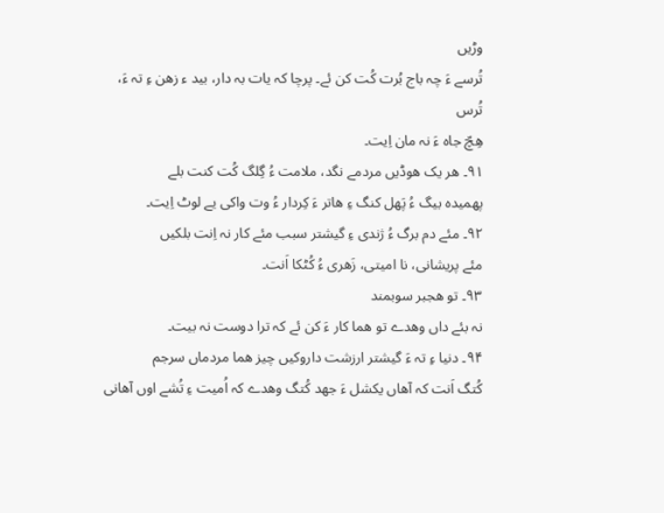وڑیں
تُرسے ءَ چہ باج بُرت کُت کن ئے۔ پرچا کہ یات بہ دار، بید ء زھن ءِ تہ ءَ، تُرس
ھِچّ جاہ ءَ نہ مان اِیت۔
۹۱۔ ھر یک ھوڈیں مردمے نگد، ملامت ءُ گِلگ کُت کنت بلے
پھمیدہ بیگ ءُ پَھل کنگ ءِ ھاتر ءَ کِردار ءُ وت واکی یے لوٹ اِیت۔
۹۲۔ مئے دم برگ ءُ ژندی ءِ گیشتر سبب مئے کار نہ اِنت بلکیں
مئے پریشانی، نا امیتی، زَھری ءُ کُٹکا اَنت۔
۹۳۔ تو ھجبر سوبمند
نہ بئے داں وھدے تو ھما کار ءَ کن ئے کہ ترا دوست نہ بیت۔
۹۴۔ دنیا ءِ تہ ءَ گیشتر ارزشت داروکیں چیز ھما مردماں سرجم
کُتگ اَنت کہ آھاں یکشل ءَ جھد کُتگ وھدے کہ اُمیت ءِ تُشے اوں آھانی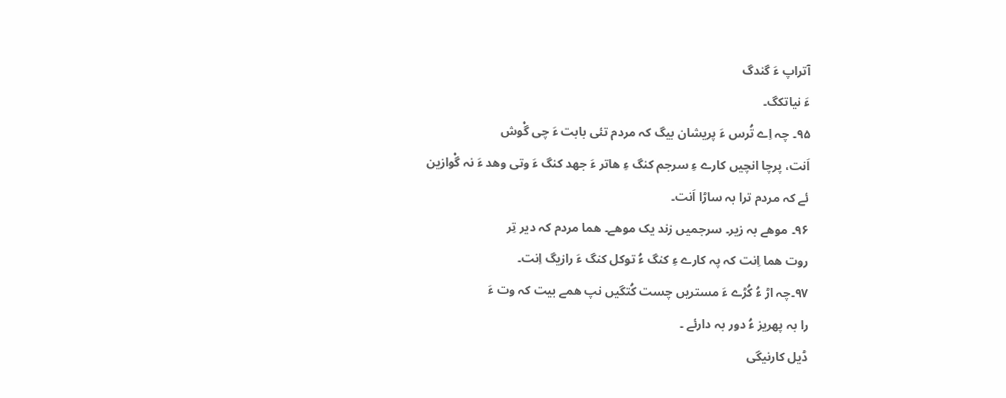آتراپ ءَ گندگ
ءَ نیاتکگ۔
۹۵۔ چہ اِے تُرس ءَ پریشان بیگ کہ مردم تئی بابت ءَ چی گْوش
اَنت، پرچا انچیں کارے ءِ سرجم کنگ ءِ ھاتر ءَ جھد کنگ ءَ وتی وھد ءَ نہ گْوازین
ئے کہ مردم ترا بہ ساڑا اَنت۔
۹۶۔ موھے بہ زیر۔ سرجمیں زند یک موھے۔ ھما مردم کہ دیر تِر
روت ھما اِنت کہ پہ کارے ءِ کنگ ءُ توکل کنگ ءَ رازیگ اِنت۔
۹۷۔چہ اڑ ءُ کُڑے ءَ مستریں چست کُتگیں نپ ھمے بیت کہ وت ءَ
را بہ پھریز ءُ دور بہ دارئے ۔
ڈیل کارنیگی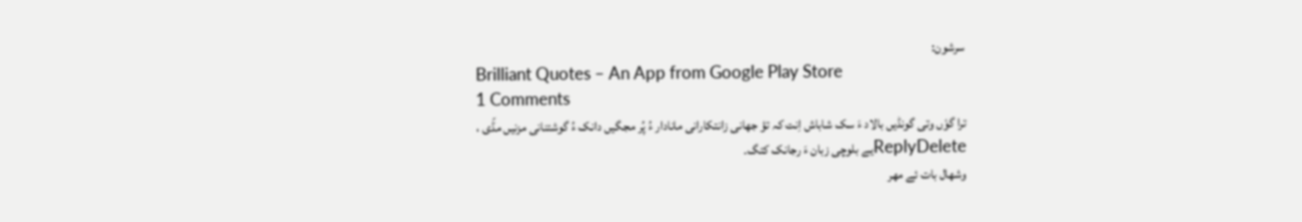سرشون:
Brilliant Quotes – An App from Google Play Store
1 Comments
ترا گوٗں وتی گونڈیں بالاد ءَ سک شاباش اِنت کہ تؤ جھانی زانتکارانی مانادار ءُ پُر مجگیں دانک ءُ گوشتنانی مزنیں مڈّی ،
ReplyDeleteیے بلوچی زبان ءَ رجانک کتگ۔
وشھال بات ئے مھر